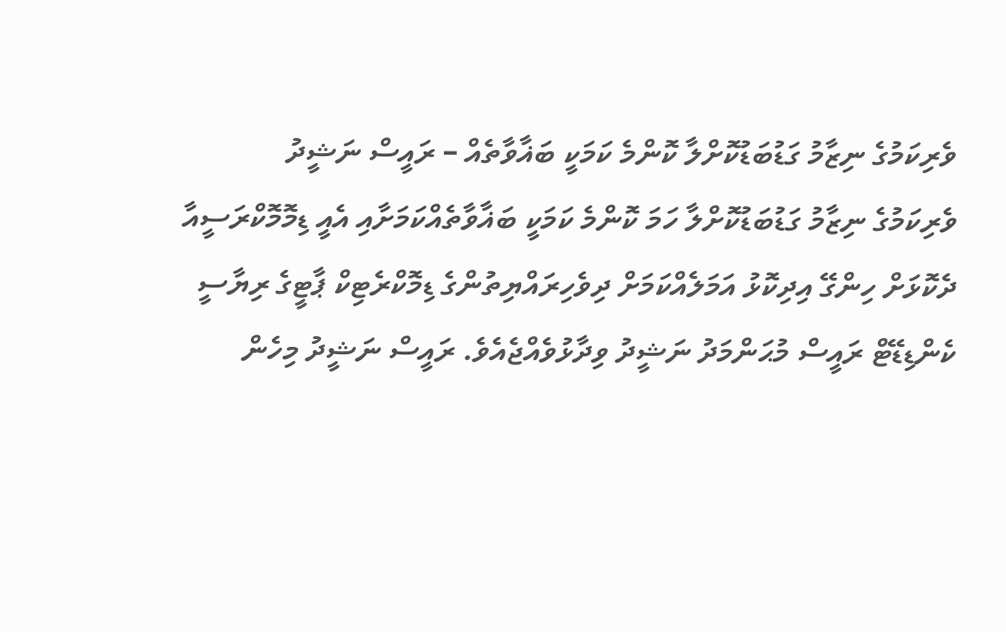ވެރިކަމުގެ ނިޒާމު ގަޑުބަޑުކޮށްލާ ކޮންމެ ކަމަކީ ބަޣާވާތެއް – ރައީސް ނަޝީދު
ވެރިކަމުގެ ނިޒާމު ގަޑުބަޑުކޮށްލާ ހަމަ ކޮންމެ ކަމަކީ ބަޣާވާތެއްކަމަށާއި އެއީ ޑިމޮމޮކްރަސީއާ ދެކޮޅަށް ހިންގޭ އިދިކޮޅު އަމަލެއްކަމަށް ދިވެހިރައްޔިތުންގެ ޑިމޮކްރެޓިކް ޕާޓީގެ ރިޔާސީ ކެންޑިޑޭޓް ރައީސް މުޙަންމަދު ނަޝީދު ވިދާޅުވެއްޖެއެވެ. ރައީސް ނަޝީދު މިހެން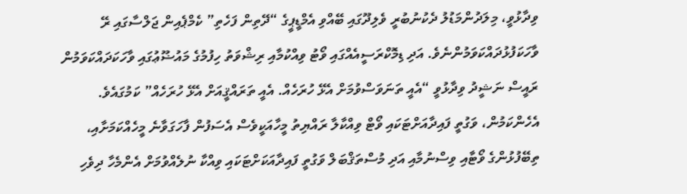ވިދާޅުވީ، މިލަދުންމަޑުލު ދެކުނުބުރީ ވެލިދޫގައި ބޭއްވި އެމްޑީޕީގެ “ދޭތިން ފަހެތި” ކެމްޕެއިން ޖަލްސާގައި ރޭ ވާހަކަފުޅުދައްކަވަމުންނެވެ. އަދި ޑިމޮކްރަސީއެއްގައި ވޯޓު ވިއްކުމާއި ރިޝްވަތު ހިފުމުގެ މައުޟޫޢުގައި ވާހަކަދައްކަވަމުން ރައީސް ނަޝީދު ވިދާޅުވީ “އެއީ ތަނަވަސްވުމަށް އެޅޭ ހުރަހެއް. އެއީ ތަރައްޤީއަށް އެޅޭ ހުރަހެއް” ކަމުގައެވެ. އެހެންކަމުން، ވަގުތީ ފައިދާއަށްޓަކައި ވޯޓް ވިއްކާލާ ރައްޔިތު މީހާއަކީވެސް އެސަފުން ފާހަގަވާނެ މީހެއްކަމަށާއި، ތިބޭފުޅުންގެ ވޯޓާއި ވިސްނުމާއި އަދި މުސްތަޤްބަލް ވަގުތީ ފައިދާއަކަށްޓަކައި ވިއްކާ ނުލެއްވުމަށް އެންމެހާ ދިވެހި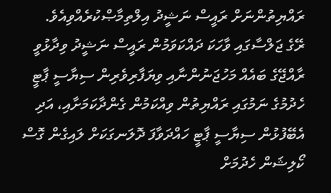ރައްޔިތުންނަށް ރައީސް ނަޝީދު އިލްތިމާޞްކުރެއްވިއެވެ.
ރޭގެ ޖަލްސާގައި ވާހަކަ ދައްކަވަމުން ރައީސް ނަޝީދު ވިދާޅުވީ ރާއްޖޭގެ ބައެއް މަހުޖަނުންނާއި ވިޔަފާރިވެރިން ސިޔާސީ ޕާޓީ ހެދުމުގެ ނަމުގައި ރައްޔިތުން ވިއްކަމުން ގެންދާކަމަށާއި، އަދި އެބޭފުޅުން ސިޔާސީ ޕާޓީ ހައްދަވާފަ ދޮލަނގަކަށް ލައިގެން ގޮސް ކޯލިޝަން ހެދުމަށް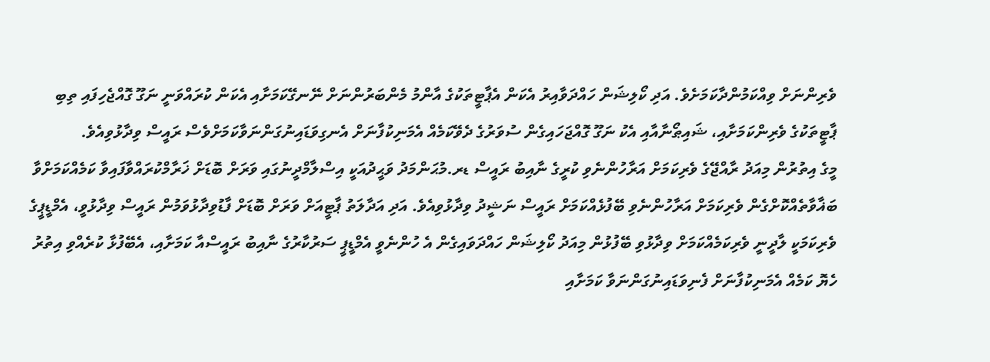ވެރިންނަށް ވިއްކަމުންދާކަމަށެވެ. އަދި ކޯލިޝަން ހައްދަވާއިރު އެކަން އެޕާޓީތަކުގެ އާންމު މެންބަރުންނަށް ނޭނގޭކަމަށާއި އެކަން ކުރައްވަނީ ނަގޫ ގޮއްޖެހިފައި ތިބި ޕާޓީތަކުގެ ވެރިންކަމަށާއި، ޝައިޠޯނާއާއި އެކު ނަގޫ ގޮއްޖަހައިގެން ސުވަރުގެ ދެވޭކަމެއް އެމަނިކުފާނަށް އެނގިވަޑައިނުގަންނަވާކަމަށްވެސް ރައީސް ވިދާޅުވިއެވެ.
މީގެ އިތުރުން މިއަދު ރާއްޖޭގެ ވެރިކަމަށް އަރާހުންނެވި ކުރީގެ ނާއިބު ރައީސް ޑރ.މުޙަންމަދު ވަޙީދުއަކީ އިސްލާމްދީނުގައި ވަރަށް ބޮޑަށް ޚަރާމްކުރައްވާފައިވާ ކަމެއްކަމަށްވާ ބަޣާވާތެއްކޮށްގެން ވެރިކަމަށް އަރާހުންނެވި ބޭފުޅެއްކަމަށް ރައީސް ނަޝީދު ވިދާޅުވިއެވެ. އަދި އަދާލަތު ޕާޓީއަށް ވަރަށް ބޮޑަށް ފާޑުވިދާޅުވަމުން ރައީސް ވިދާޅުވީ، އެމްޑީޕީގެ ވެރިކަމަކީ ލާދީނީ ވެރިކަމެއްކަމަށް ވިދާޅުވި ބޭފުޅުން މިއަދު ކޯލިޝަން ހައްދަވައިގެން އެ ހުންނެވީ އެމްޑީޕީ ސަރުކާރުގެ ނާއިބު ރައީސްއާ ކަމަށާއި، އެބޭފުޅާ ކުރެއްވި އިތުރު ހެޔޮ ކަމެއް އެމަނިކުފާނަށް ފެނިވަޑައިނުގަންނަވާ ކަމަށާއި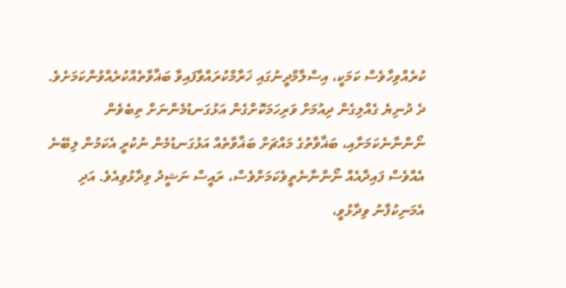ކުރެއްވިހާވެސް ކަމަކީ، އިސްލާމްދީނުގައި ޚަރާމްކުރައްވާފައިވާ ބަޣާވާތެއްކުރެއްވުންކަމަށެވެ. ދެ ދުނިޔެ ގެއްލިގެން ދިއުމަށް ވަރިހަމަކޮށްގެން އަޅުގަނޑުމެންނަށް ތިބެވެން ނޯންނާނެކަމަށާއި، ބަޣާވާތުގެ މައްޗަށް ބަޣާވާތެއް އަޅުގަނޑުމެން ނުކުރީ އެކަމުން ލިބޭނެ އެއްވެސް ފައިދާއެއް ނޯންނާނެތީވެކަމަށްވެސް، ރައީސް ނަޝީދު ވިދާޅުވިއެވެ. އަދި އެމަނިކުފާނު ވިދާޅުވީ،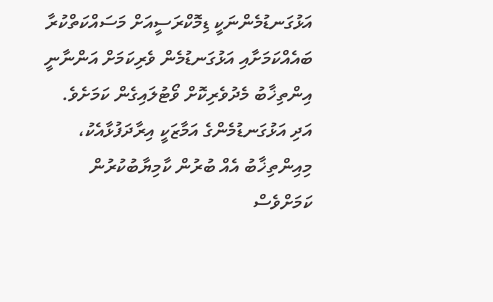އަޅުގަނޑުމެންނަކީ ޑިމޮކްރަސީއަށް މަސައްކަތްކުރާ ބައެއްކަމަށާއި އަޅުގަނޑުމެން ވެރިކަމަށް އަންނާނީ އިންތިޚާބު މެދުވެރިކޮށް ވޯޓުލައިގެން ކަމަށެވެ. އަދި އަޅުގަނޑުމެންގެ އަމާޒަކީ އިރާދަފުޅާއެކު، މިއިންތިޚާބު އެއް ބުރުން ކާމިޔާބުކުރުން ކަމަށްވެސް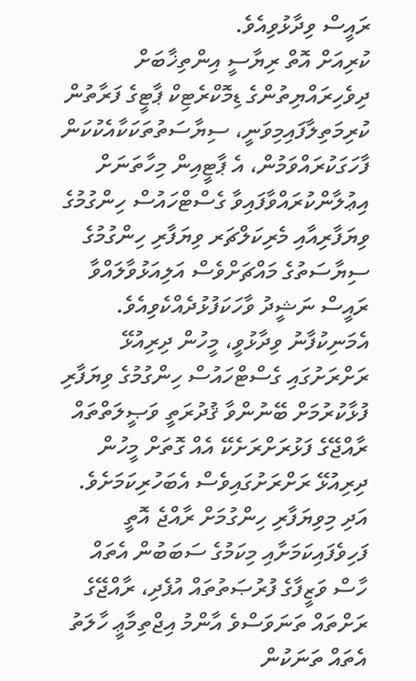ރައީސް ވިދާޅުވިއެވެ.
ކުރިއަށް އޮތް ރިޔާސީ އިންތިޚާބަށް ދިވެހިރައްޔިތުންގެ ޑިމޮކްރެޓިކް ޕާޓީގެ ފަރާތުން ކުރިމަތިލާފައިމިވަނީ، ސިޔާސަތުތަކަކާއެކުކަން ފާހަގަކުރައްވަމުން، އެ ޕާޓީއިން މިހާތަނަށް އިޢުލާންކުރައްވާފައިވާ ގެސްޓްހައުސް ހިންގުމުގެ ވިޔަފާރިއާއި މެރިކަލްޗަރ ވިޔަފާރި ހިންގުމުގެ ސިޔާސަތުގެ މައްޗަށްވެސް އަލިއަޅުވާލައްވާ ރައީސް ނަޝީދު ވާހަކަފުޅުދެއްކެވިއެވެ.
އެމަނިކުފާނު ވިދާޅުވީ، މީހުން ދިރިއުޅޭ ރަށްރަށުގައި ގެސްޓްހައުސް ހިންގުމުގެ ވިޔަފާރި ފުޅާކުރުމަށް ބޭނުންވާ ޤުދުރަތީ ވަޞީލަތްތައް ރާއްޖޭގެ ފަޅުރަށްރަށެކޭ އެއް ގޮތަށް މީހުން ދިރިއުޅޭ ރަށްރަށުގައިވެސް އެބަހުރިކަމަށެވެ. އަދި މިވިޔަފާރި ހިންގުމަށް ރާއްޖެ އޮތީ ފަހިވެފައިކަމަށާއި މިކަމުގެ ސަބަބުން އެތައް ހާސް ވަޒީފާގެ ފުރުޞަތުތައް އުފެދި، ރާއްޖޭގެ ރަށްތައް ތަނަވަސްވެ އާންމު އިޖްތިމާޢީ ހާލަތު އެތައް ތަނަކުން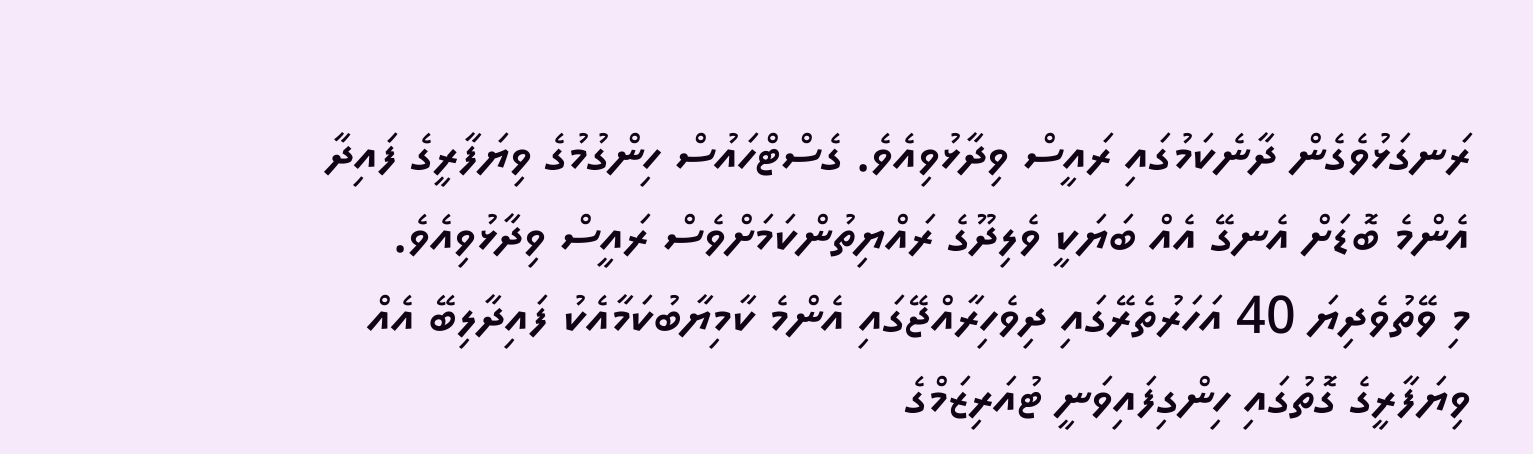ރަނގަޅުވެގެން ދާނެކަމުގައި ރައީސް ވިދާޅުވިއެވެ. ގެސްޓްހައުސް ހިންގުމުގެ ވިޔަފާރީގެ ފައިދާ އެންމެ ބޮޑަށް އެނގޭ އެއް ބަޔަކީ ވެލިދޫގެ ރައްޔިތުންކަމަށްވެސް ރައީސް ވިދާޅުވިއެވެ.
މި ވޭތުވެދިޔަ 40 އަހަރުތެރޭގައި ދިވެހިރާއްޖޭގައި އެންމެ ކާމިޔާބުކަމާއެކު ފައިދާލިބޭ އެއް ވިޔަފާރީގެ ގޮތުގައި ހިންގިފައިވަނީ ޓުއަރިޒަމްގެ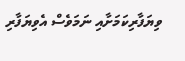ވިޔަފާރިކަމަށާއި ނަމަވެސް އެވިޔަފާރި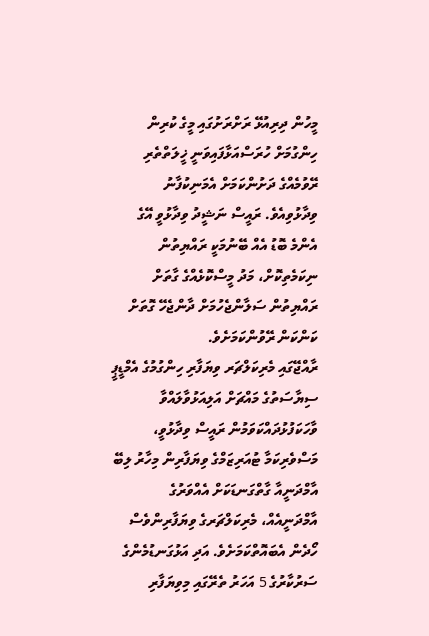މީހުން ދިރިއުޅޭ ރަށްރަށުގައި މީގެ ކުރިން ހިންގުމަށް ހުރަސްއަޅާފައިވަނީ ޚީލަތްތެރި ރޭވުމެއްގެ ދަށުންކަމަށް އެމަނިކުފާނު ވިދާޅުވިއެވެ. ރައީސް ނަޝީދު ވިދާޅުވީ އޭގެ އެންމެ ބޮޑު އެއް ބޭނުމަކީ ރައްޔިތުން ނިކަމެތިކޮށް، މަދު މީސްކޮޅެއްގެ ގާތަށް ރައްޔިތުން ސަލާންޖެހުމަށް ދާންޖެހޭ ގޮތަށް ކަންކަން ރޭވުންކަމަށެވެ.
ރާއްޖޭގައި މެރިކަލްޗަރ ވިޔަފާރި ހިންގުމުގެ އެމްޑީޕީ ސިޔާސަތުގެ މައްޗަށް އަލިއަޅުވާލައްވާ ވާހަކަފުޅުދައްކަވަމުން ރައީސް ވިދާޅުވީ، މަސްވެރިކަމާ ޓުއަރިޒަމްގެ ވިޔަފާރިން މިހާރު ލިބޭ އާމްދަނީއާ ގާތްގަނޑަކަށް އެއްވަރުގެ އާމްދަނީއެއް، މެރިކަލްޗަރގެ ވިޔަފާރިންވެސް ހޯދެން އެބައޮތްކަމަށެވެ. އަދި އަޅުގަނޑުމެންގެ ސަރުކާރުގެ 5 އަހަރު ތެރޭގައި މިވިޔަފާރި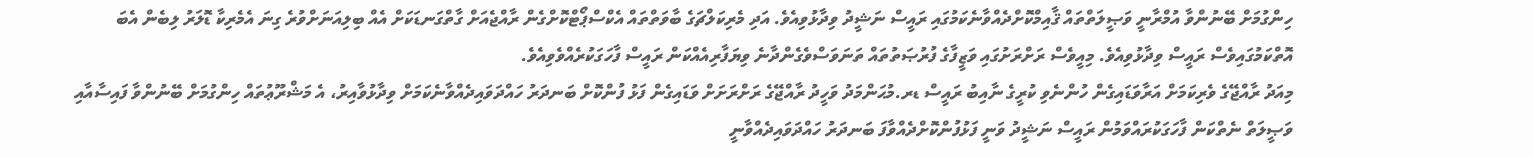ހިންގުމަށް ބޭނުންވާ އުމްރާނީ ވަޞީލަތްތައް ޤާއިމްކޮށްދެއްވާނެކަމުގައި ރައީސް ނަޝީދު ވިދާޅުވިއެވެ. އަދި މެރިކަލްޗަގެ ބާވަތްތައް އެކްސްޕޯޓްކޮށްގެން ރާއްޖެއަށް ގާތްގަނޑަކަށް އެއް ބިލިއަނަށްވުރެ ގިނަ އެމެރިކާ ޑޮލަރު ލިބެން އެބަ އޮތްކަމުގައިވެސް ރައީސް ވިދާޅުވިއެވެ. މިއީވެސް ރަށްރަށުގައި ވަޒީފާގެ ފުރުޞަތުތައް ތަނަވަސްވެގެންދާނެ ވިޔަފާރިއެއްކަން ރައީސް ފާހަގަކުރެއްވެވިއެވެ.
މިއަދު ރާއްޖޭގެ ވެރިކަމަށް އަރާވަޑައިގެން ހުންނެވި ކުރީގެ ނާއިބު ރައީސް ޑރ.މުޙަންމަދު ވަހީދު ރާއްޖޭގެ ރަށްރަށަށް ވަޑައިގެން ފަޅު ފުންކޮށް ބަނދަރު ހައްދަވައިދެއްވާނެކަމަށް ވިދާޅުވާއިރު، އެ މަޝްރޫޢުތައް ހިންގުމަށް ބޭނުންވާ ފައިސާއާއި ވަޞީލަތް ނެތްކަން ފާހަގަކުރައްވަމުން ރައީސް ނަޝީދު ވަނީ ފަޅުފުންކޮށްދެއްވާފަ ބަނދަރު ހައްދަވައިދެއްވާނީ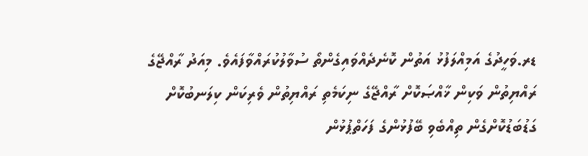ޑރ.ވަހީދުގެ އަމިއްލަފުޅު އަތުން ކޮނެދެއްވައިގެންތޯ ސުވާލުކުރައްވާފައެވެ. މިއަދު ރާއްޖޭގެ ރައްޔިތުން ވަކިން ޚާއްޞަކޮށް ރާއްޖޭގެ ނިކަމެތި ރައްޔިތުން ވެރިކަން ކިލަނބުކޮށް ގަޑުބަޑުކޮށްގެން ތިއްބެވި ބޭފުޅުންގެ ފަހަތްޕުޅުން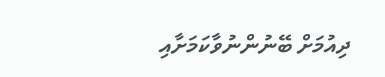ދިއުމަށް ބޭނުންނުވާކަމަށާއި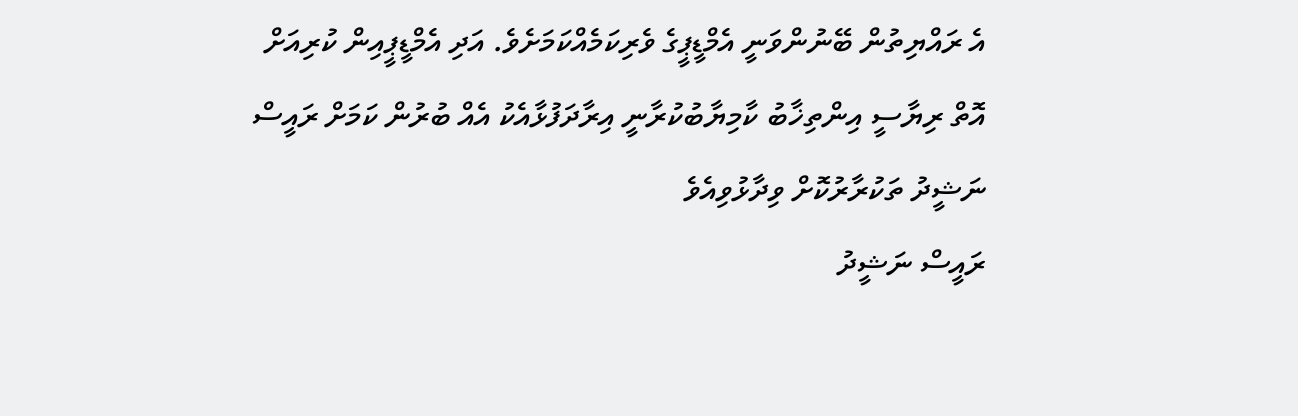އެ ރައްޔިތުން ބޭނުންވަނީ އެމްޑީޕީގެ ވެރިކަމެއްކަމަށެވެ. އަދި އެމްޑީޕީއިން ކުރިއަށް އޮތް ރިޔާސީ އިންތިޚާބު ކާމިޔާބުކުރާނީ އިރާދަފުޅާއެކު އެއް ބުރުން ކަމަށް ރައީސް ނަޝީދު ތަކުރާރުކޮށް ވިދާޅުވިއެވެ
ރައީސް ނަޝީދު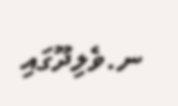ނ.ވެލިދޫގައި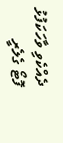ދެއްކެވި ވާހަކަފުޅު
ފޮޓޯ ގެލެރީ